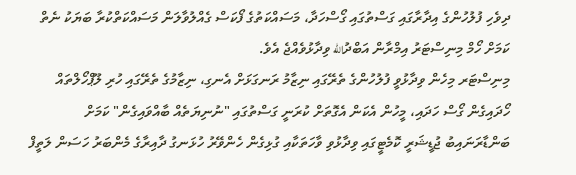ދިވެހި ފުލުހުންގެ އިދާރާގައި ގަސްތުގައި ގޯސްހަދާ، މަސައްކަތުގެ ފޯކަސް ގެއްލުވާލަން މަސައްކަތްކުރާ ބަޔަކު ނެތް ކަމަށް ހޯމް މިނިސްޓަރު އިމްރާން އަބްދުالله ވިދާޅުވެއްޖެ އެވެ.
މިނިސްޓަރ މިހެން ވިދާޅުވީ ފުލުހުންގެ ތެރޭގައި ނިޒާމު ރަނގަޅަށް އެނގި، ނިޒާމުގެ ތެރޭގައި ހުރި ލޫޕްހޯލްތައް ހޯދައިގެން ގޯސް ހަދައި، މީހުން އެކަން އެގޮތަށް ކުރަނީ ގަސްތުގައި "ނުނިޔަތެއް ބާއްވައިގެން" ކަމަށް ބަންޑާރަނައިބު ޖުޑީޝަރީ ކޮމެޓީގައި ވިދާޅުވި ވާހަތަކާއި ގުޅިގެން ހެންވޭރު ހުޅަނގު ދާއިރާގެ މެންބަރު ހަސަން ލަތީފް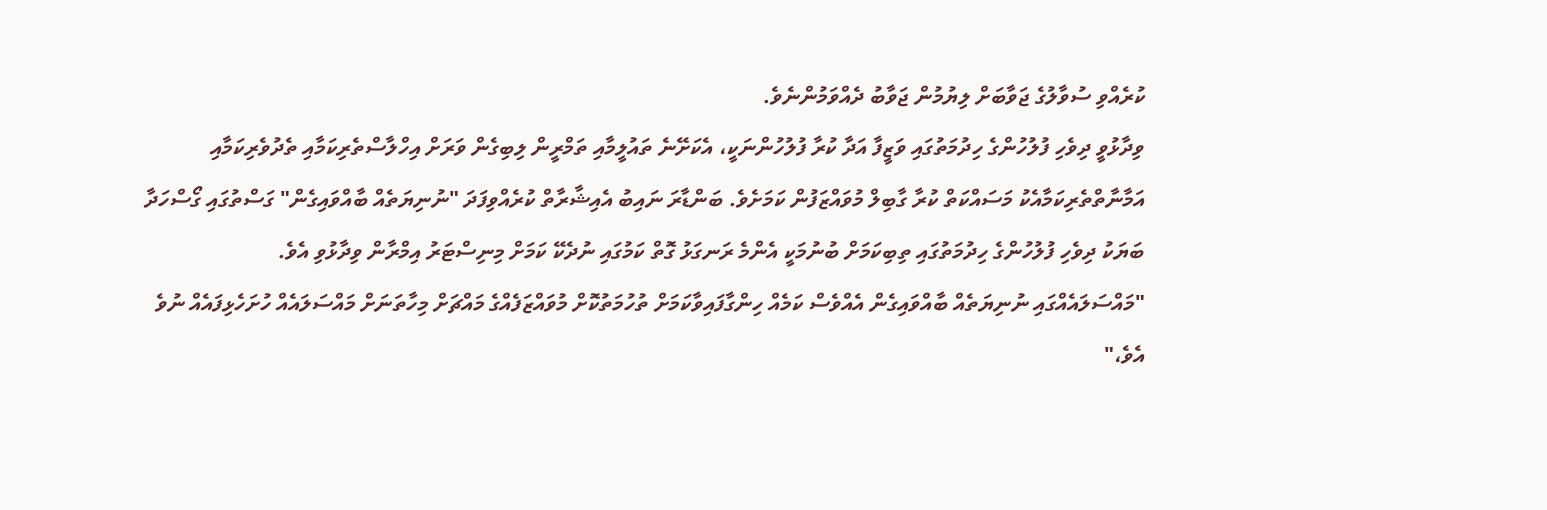ކުރެއްވި ސުވާލުގެ ޖަވާބަށް ލިޔުމުން ޖަވާބު ދެއްވަމުންނެވެ.
ވިދާޅުވީ ދިވެހި ފުލުހުންގެ ހިދުމަތުގައި ވަޒީފާ އަދާ ކުރާ ފުލުހުންނަކީ، އެކަށޭނެ ތައުލީމާއި ތަމްރީން ލިބިގެން ވަރަށް އިހްލާސްތެރިކަމާއި ތެދުވެރިކަމާއި އަމާނާތްތެރިކަމާއެކު މަސައްކަތް ކުރާ ގާބިލް މުވައްޒަފުން ކަމަށެވެ. ބަންޑާރަ ނައިބު އެއިޝާރާތް ކުރެއްވިފަދަ "ނުނިޔަތެއް ބާއްވައިގެން" ގަސްތުގައި ގޯސްހަދާ ބަޔަކު ދިވެހި ފުލުހުންގެ ހިދުމަތުގައި ތިބިކަމަށް ބުނުމަކީ އެންމެ ރަނގަޅު ގޮތް ކަމުގައި ނުދެކޭ ކަމަށް މިނިސްޓަރު އިމްރާން ވިދާޅުވި އެވެ.
"މައްސަލައެއްގައި ނުނިޔަތެއް ބާއްވައިގެން އެއްވެސް ކަމެއް ހިންގާފައިވާކަމަށް ތުހުމަތުކޮށް މުވައްޒަފެއްގެ މައްޗަށް މިހާތަނަށް މައްސަލައެއް ހުށަހެޅިފައެއް ނުވެ އެވެ،"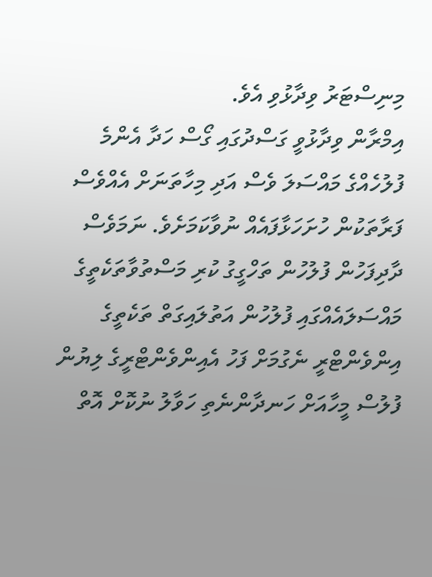މިނިސްޓަރު ވިދާޅުވި އެވެ.
އިމްރާން ވިދާޅުވީ ގަސްދުގައި ގޯސް ހަދާ އެންމެ ފުލުހެއްގެ މައްސަލަ ވެސް އަދި މިހާތަނަށް އެއްވެސް ފަރާތަކުން ހުށަހަޅާފައެއް ނުވާކަމަށެވެ. ނަމަވެސް ދާދިފަހުން ފުލުހުން ތަހްގީގު ކުރި މަސްތުވާތަކެތީގެ މައްސަލައެއްގައި ފުލުހުން އަތުލައިގަތް ތަކެތީގެ އިންވެންޓްރީ ނެގުމަށް ފަހު އެއިންވެންޓްރީގެ ލިޔުން ފުލުސް މީހާއަށް ހަނދާންނެތި ހަވާލު ނުކޮށް އޮތް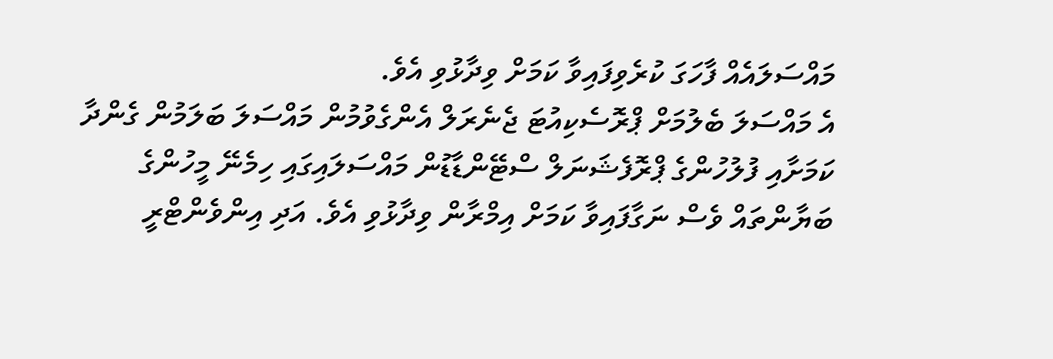މައްސަލައެއް ފާހަގަ ކުރެވިފައިވާ ކަމަށް ވިދާޅުވި އެވެ.
އެ މައްސަލަ ބެލުމަށް ޕްރޮސެކިއުޓަ ޖެނެރަލް އެންގެވުމުން މައްސަލަ ބަލަމުން ގެންދާ ކަމަށާއި ފުލުހުންގެ ޕްރޮފެޝަނަލް ސްޓޭންޑާޑުން މައްސަލައިގައި ހިމެނޭ މީހުންގެ ބަޔާންތައް ވެސް ނަގާފައިވާ ކަމަށް އިމްރާން ވިދާޅުވި އެވެ. އަދި އިންވެންޓްރީ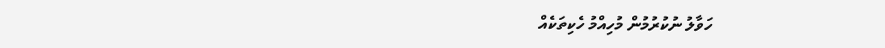ހަވާލު ނުކުރުމުން މުހިއްމު ހެކިތަކެއް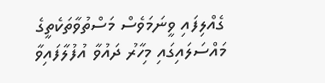ގެއްލިފައި ވީނަމަވެސް މަސްތުވާތަކެތީގެ މައްސަލައިގައި މިހާރު ދައުވާ އުފުލާފައިވާ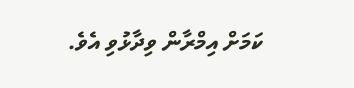ކަމަށް އިމްރާން ވިދާޅުވި އެވެ.